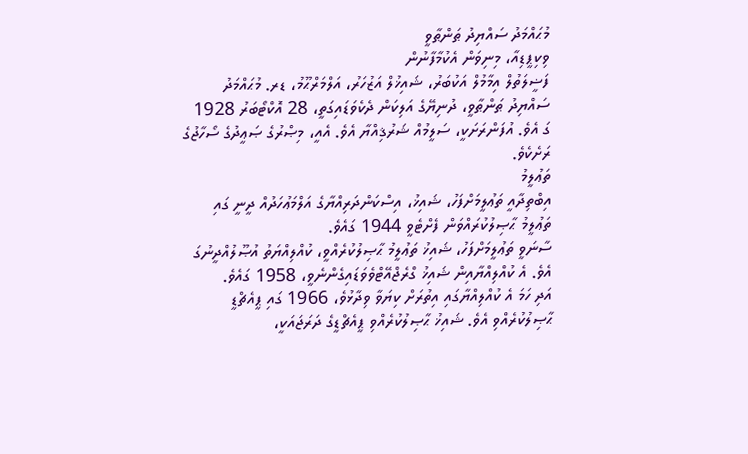މުޙައްމަދު ސައްޔިދު ޠަންޠާވީ
ވިކިޕީޑިއާ، މިނިވަން އެކުމާފާނުން
ފަޟީލަތުލް އިމާމުލް އަކުބަރު، ޝައިޚުލް އަޒުހަރު، އަލްމަރްޙޫމު، ޑރ. މުޙައްމަދު ސައްޔިދު ޠަންޠާވީ، ދުނިޔޭގެ އަލިކަން ދެކެވަޑައިގަތީ، 28 އޮކްޓޯބަރު 1928 ގަ އެވެ. އުފަންރަށަކީ، ސަލީމުއް ޝަރުޤިއްޔާ އެވެ. އެއީ، މިޞްރުގެ ޞަޢީދުގެ ސޯހާޖުގެ ރަށެކެވެ.
ތަޢުލީމު
އިބްތިދާއީ ތަޢުލީމަށްފަހު، ޝައިޚު، އިސްކަންދަރިއްޔާގެ އަލްމަޢުހަދުއް ދީނީ ގައި ތަޢުލީމު ޙާޞިލުކުރައްވަން ފެށްޓެވީ 1944 ގައެވެ.
ސާނަވީ ތަޢުލީމަށްފަހު، ޝައިޚު ތަޢުލީމު ޙާޞިލުކުރެއްވީ، ކުއްލިއްޔަތު އުޞޫލުއްދީނުގަ އެވެ. އެ ކުއްލިއްޔާއިން ޝައިޚު ގްރެޖްއޭޓްވެވަޑައިގެންނެވީ، 1958 ގައެވެ.
އަދި ހަމަ އެ ކުއްލިއްޔާގައި އިތުރަށް ކިޔަވާ ވިދާޅުވެ، 1966 ގައި ޕީއެޗްޑީ ޙާޞިލުކުރެއްވި އެވެ. ޝައިޚު ޙާޞިލުކުރެއްވި ޕީއެޗްޑީގެ ދަރަޖައަކީ،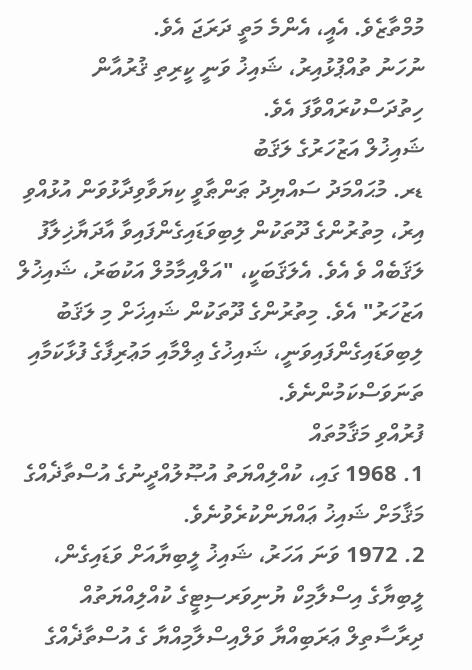މުމްތާޒެވެ. އެއީ، އެންމެ މަތީ ދަރަޖަ އެވެ.
ނުހަނު ތުއްޕުޅުއިރު، ޝައިޚު ވަނީ ކީރިތި ޤުރުއާން ހިތުދަސްކުރައްވާފަ އެވެ.
ޝައިޚުލް އަޒުހަރުގެ ލަޤަބު
ޑރ. މުޙައްމަދު ސައްޔިދު ޠަންޠާވީ ކިޔަވާވިދާޅުވަން އުޅުއްވި އިރު، މިތުރުންގެ ދޫތަކުން ލިބިވަޑައިގެންފައިވާ އާދަޔާޚިލާފު ލަޤަބެއް ވެ އެވެ. އެލަޤަބަކީ، "އަލްއިމާމުލް އަކުބަރު، ޝައިޚުލް އަޒުހަރު" އެވެ. މިތުރުންގެ ދޫތަކުން ޝައިޚަށް މި ލަޤަބު ލިބިވަޑައިގެންފައިވަނީ، ޝައިޚުގެ ޢިލްމާއި މަޢުރިފާގެ ފުޅާކަމާއި ތަނަވަސްކަމުންނެވެ.
ފުރުއްވި މަޤާމުތައް
1. 1968 ގައި، ކުއްލިއްޔަތު އުޞޫލުއްދީނުގެ އުސްތާޛެއްގެ މަޤާމަށް ޝައިޚު ޢައްޔަންކުރެވުނެވެ.
2. 1972 ވަނަ އަހަރު، ޝައިޚު ލީބިޔާއަށް ވަޑައިގެން، ލީބިޔާގެ އިސްލާމިކް ޔުނިވަރސިޓީގެ ކުއްލިއްޔަތުއް ދިރާސާތިލް ޢަރަބިއްޔާ ވަލްއިސްލާމިއްޔާ ގެ އުސްތާޛެއްގެ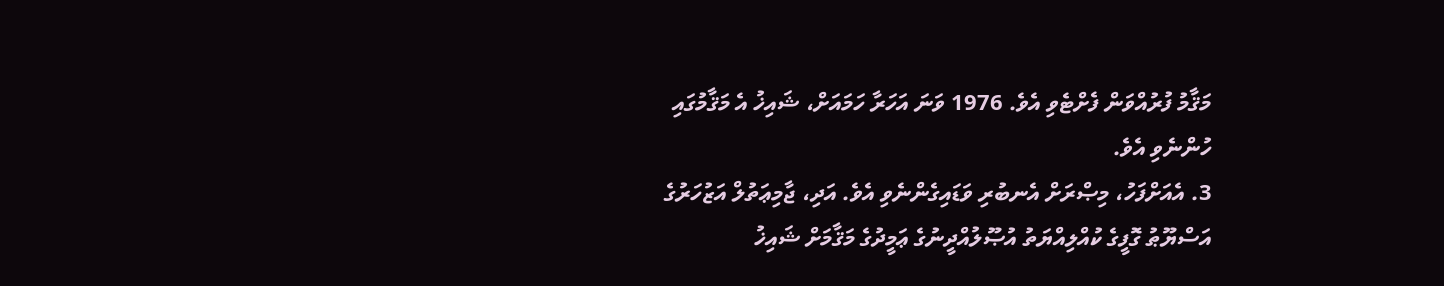މަޤާމު ފުރުއްވަން ފެށްޓެވި އެވެ. 1976 ވަނަ އަހަރާ ހަމައަށް، ޝައިޚު އެ މަޤާމުގައި ހުންނެވި އެވެ.
3. އެއަށްފަހު، މިޞްރަށް އެނބުރި ވަޑައިގެންނެވި އެވެ. އަދި، ޖާމިޢަތުލް އަޒުހަރުގެ އަސްޔޫޠު ގޮފީގެ ކުއްލިއްޔަތު އުޞޫލުއްދީނުގެ ޢަމީދުގެ މަޤާމަށް ޝައިޚު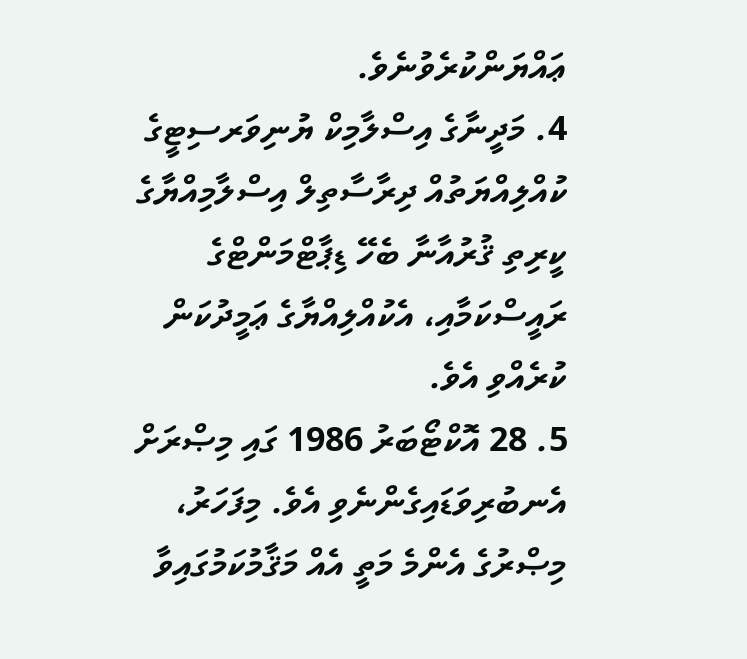ޢައްޔަންކުރެވުނެވެ.
4. މަދީނާގެ އިސްލާމިކް ޔުނިވަރސިޓީގެ ކުއްލިއްޔަތުއް ދިރާސާތިލް އިސްލާމިއްޔާގެ ކީރިތި ޤުރުއާނާ ބެހޭ ޑިޕާޓްމަންޓްގެ ރައީސްކަމާއި، އެކުއްލިއްޔާގެ ޢަމީދުކަން ކުރެއްވި އެވެ.
5. 28 އޮކްޓޯބަރު 1986 ގައި މިޞްރަށް އެނބުރިވަޑައިގެންނެވި އެވެ. މިފަހަރު، މިޞްރުގެ އެންމެ މަތީ އެއް މަޤާމުކަމުގައިވާ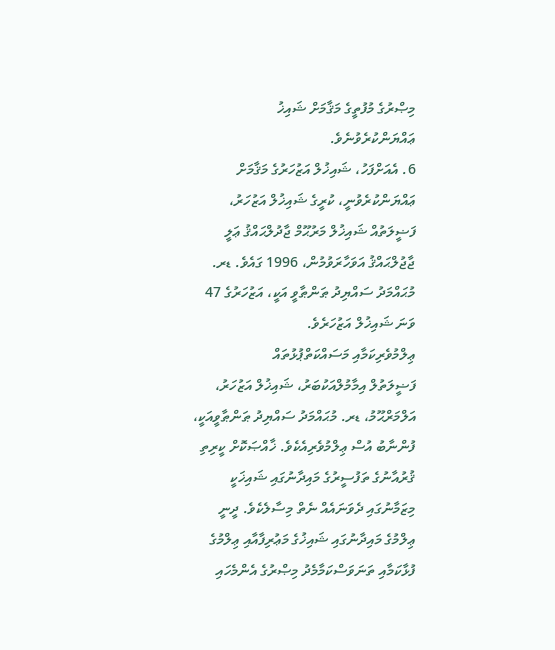މިޞްރުގެ މުފުތީގެ މަޤާމަށް ޝައިޚު ޢައްޔަންކުރެވުނެވެ.
6. އެއަށްފަހު، ޝައިޚުލް އަޒުހަރުގެ މަޤާމަށް ޢައްޔަންކުރެވުނީ، ކުރީގެ ޝައިޚުލް އަޒުހަރު، ފަޟީލަތުއް ޝައިޚުލް މަރުޙޫމް ޖާދުލްޙައްޤު ޢަލީ ޖާޖުލްޙައްޤު އަވަހާރަވުމުން، 1996 ގައެވެ. ޑރ. މުޙައްމަދު ސައްޔިދު ޠަންޠާވީ އަކީ، އަޒުހަރުގެ 47 ވަނަ ޝައިޚުލް އަޒުހަރެވެ.
ޢިލްމުވެރިކަމާއި މަސައްކަތްޕުޅުތައް
ފަޟީލަތުލް އިމާމުލްއަކުބަރު، ޝައިޚުލް އަޒުހަރު، އަލްމަރްޙޫމު، ޑރ. މުޙައްމަދު ސައްޔިދު ޠަންޠާވީއަކީ، ފުންނާބު އުސް ޢިލްމުވެރިއެކެވެ. ޚާއްޞަކޮށް ކީރިތި ޤުރުއާނުގެ ތަފުސީރުގެ މައިދާނުގައި ޝައިޚަކީ މިޒަމާނުގައި ދެވަނައެއް ނެތް މިސާލެކެވެ. ދީނީ ޢިލްމުގެ މައިދާނުގައި ޝައިޚުގެ މަޢުރިފާއާއި ޢިލްމުގެ ފުޅާކަމާއި ތަނަވަސްކަމާމެދު މިޞްރުގެ އެންމެހައި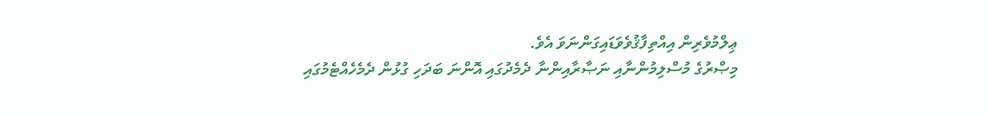ޢިލްމުވެރިން އިއްތިފާޤުވެވަޑައިގަންނަވަ އެވެ.
މިޞްރުގެ މުސްލިމުންނާއި ނަޞާރާއިންނާ ދެމެދުގައި އޮންނަ ބަދަހި ގުޅުން ދެމެހެއްޓެމުގައި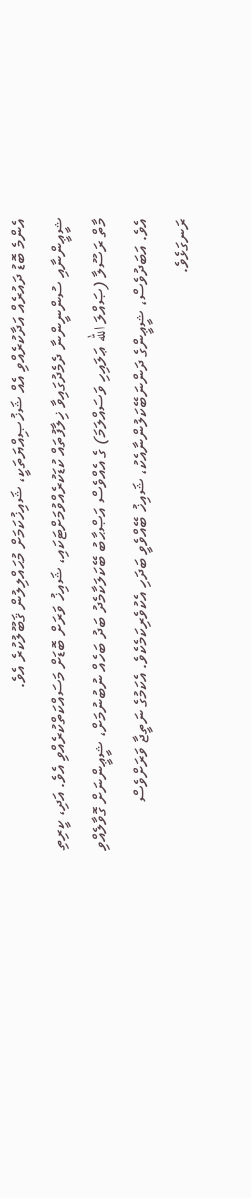އެންމެ ބޮޑު ދައުރެއް އަދާކުރެއްވި އެއް ޝަޚުޞިއްޔަތަކީ، ޝައިޚުކަމަށް މުޙައްލިލުން ޤަބޫލުކުރެ އެވެ.
ޝީޢީންނާއި ސުންނީންނާ ދެމެދުގައިވާ ޚިލާފުތައް ކުޑަކުރެއްވުމަށްޓަކައި، ޝައިޚު ވަރަށް ބޮޑަށް މަސައްކަތްކުރެއްވި އެވެ. އަދި، ކީރިތި މާތް ރަސޫލާ (ޞައްލަ الله ޢަލައިހި ވަސައްލަމަ) ގެ އެއްވެސް އަޞްޙާބު ބޭކަލަކާމެދު ބަދު ބަހެއް ނުބުނުމަށް، ޝީޢީންނަށް ގޮވާލެއްވި އެވެ. އަބަދުވެސް، ޝީޢީންގެ ދަންނަބޭކަލުންނާއެކު، ޝައިޚު ބޭއްވެވީ ބަދަހި އެކުވެރިކަމެކެވެ. އެކަމުގެ ނަތީޖާ ވަރަށްވެސް ރަނގަޅެވެ.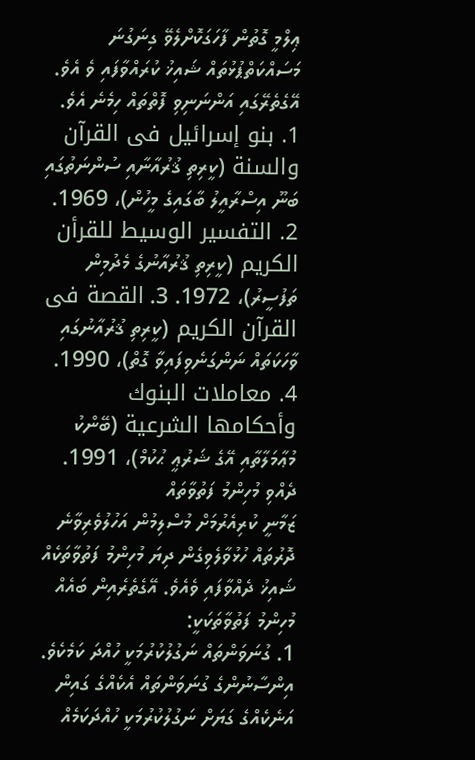ޢިލްމީ ގޮތުން ފާހަގަކޮށްލެވޭ ގިނަގުނަ މަސައްކަތްޕުޅުތައް ޝައިޚު ކުރައްވާފައި ވެ އެވެ. އޭގެތެރޭގައި އަންނަނިވި ފޮތްތައް ހިމެނެ އެވެ.
1. بنو إسرائيل فى القرآن والسنة (ކީރިތި ޤުރުއާނާއި ސުންނަތުގައި ބަނޫ އިސްރާއީލު ބާގައިގެ މީހުން)، 1969. 2. التفسير الوسيط للقرأن الكريم (ކީރިތި ޤުރުއާނުގެ މެދުމިން ތަފުސީރު)، 1972. 3. القصة فى القرآن الكريم (ކީރިތި ޤުރުއާނުގައި ވާހަކަތައް ނަންގަނެވިފައިވާ ގޮތް)، 1990. 4. معاملات البنوك وأحكامها الشرعية (ބޭންކު މުޢާމަލާތާއި އޭގެ ޝަރުޢީ ޙުކުމް)، 1991.
ދެއްވި މުހިންމު ފަތުވާތައް
ޒަމާނީ ކުރިއެރުމަށް މުސްލިމުން އަހުލުވެރިވާނެ ދޮރުތައް ހުޅުވާލެވިގެން ދިޔަ މުހިންމު ފަތުވާތަކެއް ޝައިޚު ދެއްވާފައި ވެއެވެ. އޭގެތެރެއިން ބައެއް މުހިންމު ފަތުވާތަކަކީ:
1. ގުނަވަންތައް ނަގުލުކުރުމަކީ ހުއްދަ ކަމެކެވެ.
އިންސާނުންގެ ގުނަވަންތައް އެކެއްގެ ގައިން އަނެކެއްގެ ގަޔަށް ނަގުލުކުރުމަކީ ހުއްދަކަމެއް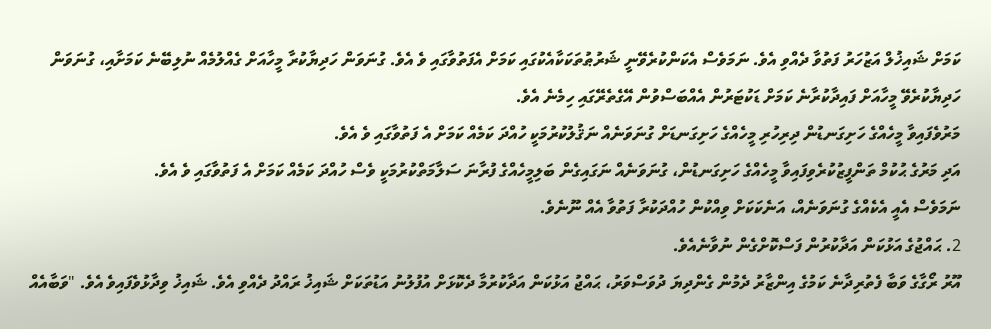ކަމަށް ޝައިޚުލް އަޒުހަރު ފަތުވާ ދެއްވި އެވެ. ނަމަވެސް އެކަންކުރެވޭނީ ޝަރުޠުތަކަކާއެކުގައި ކަމަށް އެފަތުވާގައި ވެ އެވެ. ގުނަވަން ހަދިޔާކުރާ މީހާއަށް ގެއްލުމެއް ނުލިބޭނެ ކަމަށާއި، ގުނަވަން ހަދިޔާކުރެވޭ މީހާއަށް ފައިދާކުރާނެ ކަމަށް ޑަކުޓަރުން އެއްބަސްވުން އޭގެތެރޭގައި ހިމެނެ އެވެ.
މަރުވެފައިވާ މީހެއްގެ ހަށިގަނޑުން ދިރިހުރި މީހެއްގެ ހަށިގަނޑަށް ގުނަވަނެއް ނަޤުލުކުރުމަކީ ހުއްދަ ކަމެއް ކަމަށް އެ ފަތުވާގައި ވެ އެވެ.
އަދި މަރުގެ ޙުކުމް ތަންފީޒުކުރެވިފައިވާ މީހެއްގެ ހަށިގަނޑުން، ގުނަވަނެއް ނަގައިގެން ބަލިމީހެއްގެ ފުރާނަ ސަލާމަތްކުރުމަކީ ވެސް ހުއްދަ ކަމެއް ކަމަށް އެ ފަތުވާގައި ވެ އެވެ.
ނަމަވެސް އެއީ އެކެއްގެ ގުނަވަނެއް، އަނެކަކަށް ވިއްކުން ހުއްދަކުރާ ފަތުވާ އެއް ނޫނެވެ.
2. ޙައްޖުގެ އަޅުކަން އަދާކުރުން ފަސްކޮށްގެން ނުވާނެއެވެ.
އޫރު ރޯގާގެ ވަބާ ފެތުރިދާނެ ކަމުގެ އިންޒާރު ދެމުން ގެންދިޔަ ދުވަސްވަރު، ޙައްޖު އަޅުކަން އަދާކުރުމާ ދެކޮޅަށް އުފުލުނު އަޑުތަކަށް ޝައިޚު ރައްދު ދެއްވި އެވެ. ޝައިޚު ވިދާޅުވެފައިވެ އެވެ. "ވަބާއެއް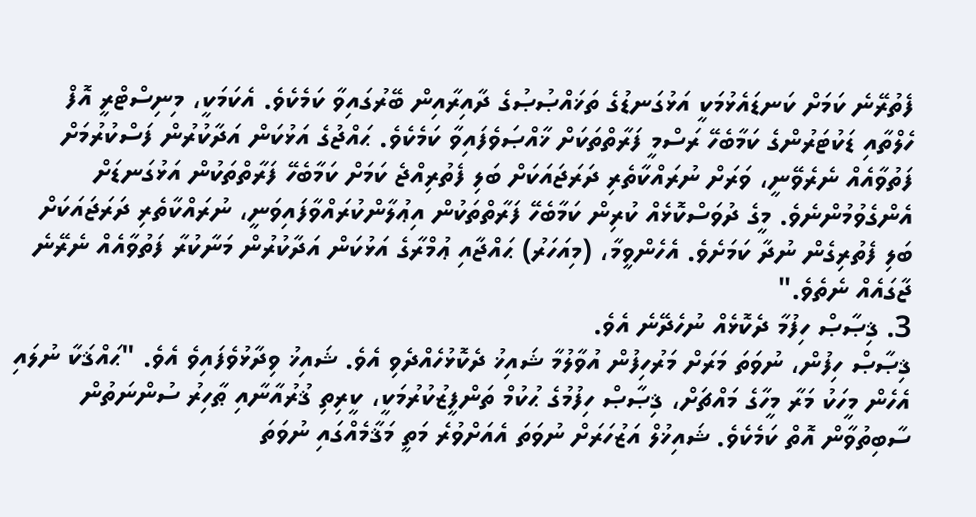ފެތުރޭނެ ކަމަށް ކަނޑައެޅުމަކީ އަޅުގަނޑުގެ ތަޚައްޞުޞުގެ ދާއިރާއިން ބޭރުގައިވާ ކަމެކެވެ. އެކަމަކީ، މިނިސްޓްރީ އޮފް ހެލްތާއި ޑަކުޓަރުންގެ ކަމާބެހޭ ރަސްމީ ފަރާތްތަކަށް ޚާއްޞަވެފައިވާ ކަމެކެވެ. ޙައްޖުގެ އަޅުކަން އަދާކުރުން ފަސްކުރުމަށް ފަތުވާއެއް ނެރެވޭނީ، ވަރަށް ނުރައްކާތެރި ދަރަޖައަކަށް ބަލި ފެތުރިއްޖެ ކަމަށް ކަމާބެހޭ ފަރާތްތަކުން އަޅުގަނޑަށް އެންގެވުމުންނެވެ. މީގެ ދުވަސްކޮޅެއް ކުރިން ކަމާބެހޭ ފަރާތްތަކުން އިޢުލާންކުރައްވާފައިވަނީ، ނުރައްކާތެރި ދަރަޖައަކަށް ބަލި ފެތުރިގެން ނުދާ ކަމަށެވެ. އެހެންވީމާ، (މިއަހަރު) ޙައްޖާއި ޢުމްރާގެ އަޅުކަން އަދާކުރުން މަނާކުރާ ފަތުވާއެއް ނެރޭނެ ޖާގައެއް ނެތެވެ."
3. ޤިޞާޞް ހިފުމާ ދެކޮޅެއް ނުހެދޭނެ އެވެ.
ޤިޞާޞް ހިފުން، ނުވަތަ މަރަށް މަރުހިފުން އުވާލުމާ ޝައިޚު ދެކޮޅުހެއްދެވި އެވެ. ޝައިޚު ވިދާޅުވެފައިވެ އެވެ. "ޙައްޤަކާ ނުލައި އެހެން މީހަކު މަރާ މީހާގެ މައްޗަށް، ޤިޞާޞް ހިފުމުގެ ޙުކުމް ތަންފީޒުކުރުމަކީ، ކީރިތި ޤުރުއާނާއި ޠާހިރު ސުންނަތުން ސާބިތުވާން އޮތް ކަމެކެވެ. ޝައިޚުލް އަޒުހަރަށް ނުވަތަ އެއަށްވުރެ މަތީ މަޤާމެއްގައި ނުވަތަ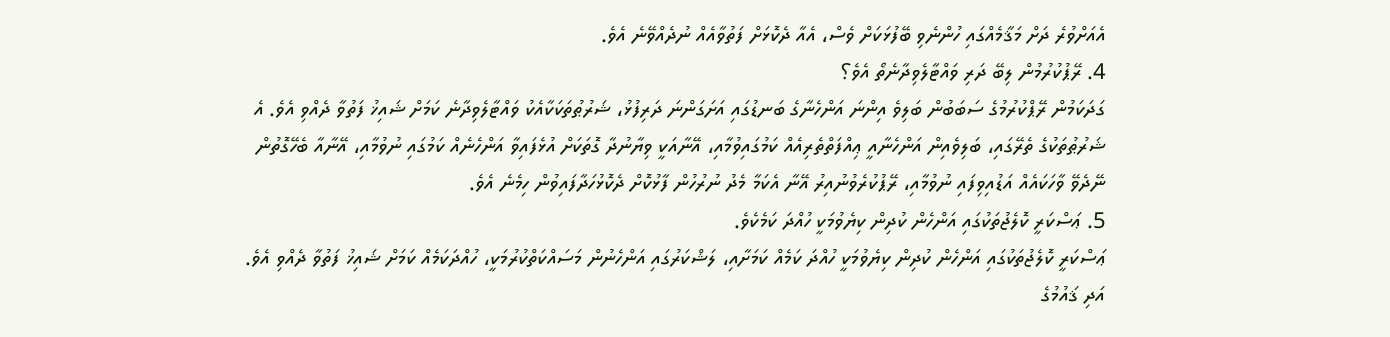އެއަށްވުރެ ދަށް މަޤާމެއްގައި ހުންނެވި ބޭފުޅަކަށް ވެސް، އެއާ ދެކޮޅަށް ފަތުވާއެއް ނުދެއްވޭނެ އެވެ.
4. ރޭޕުކުރުމުން ލިބޭ ދަރި ވައްޓާލެވިދާނެތޯ އެވެ؟
ގަދަކަމުން ރޭޕްކުރުމުގެ ސަބަބުން ބަލިވެ އިންނަ އަންހެނާގެ ބަނޑުގައި އަށަގަންނަ ދަރިފުޅު، ޝަރުޠުތަކަކާއެކު ވައްޓާލެވިދާނެ ކަމަށް ޝައިޚު ފަތުވާ ދެއްވި އެވެ. އެ ޝަރުޠުތަކުގެ ތެރޭގައި، ބަލިވެއިން އަންހެނާއީ ޢިއްފަތްތެރިއެއް ކަމުގައިވުމާއި، އޭނާއަކީ ވިޔާނުދާ ގޮތަކަށް އުޅެފައިވާ އަންހެނެއް ކަމުގައި ނުވުމާއި، އޭނާއާ ބެހޭގޮތުން ނޭދެވޭ ވާހަކައެއް އަޑުއިވިފައި ނުވުމާއި، ރޭޕުކުރެވުނުއިރު އޭނާ އެކަމާ މެދު ނުރުހުން ފާޅުކޮށް ދެކޮޅުހަދާފައިވުން ހިމެނެ އެވެ.
5. ޢަސްކަރީ ކޮލެޖުތަކުގައި އަންހެން ކުދިން ކިޔެވުމަކީ ހުއްދަ ކަމެކެވެ.
ޢަސްކަރީ ކޮލެޖުތަކުގައި އަންހެން ކުދިން ކިޔެވުމަކީ ހުއްދަ ކަމެއް ކަމަށާއި، ލަޝްކަރުގައި އަންހެނުން މަސައްކަތްކުރުމަކީ، ހުއްދަކަމެއް ކަމަށް ޝައިޚު ފަތުވާ ދެއްވި އެވެ. އަދި ޤައުމުގެ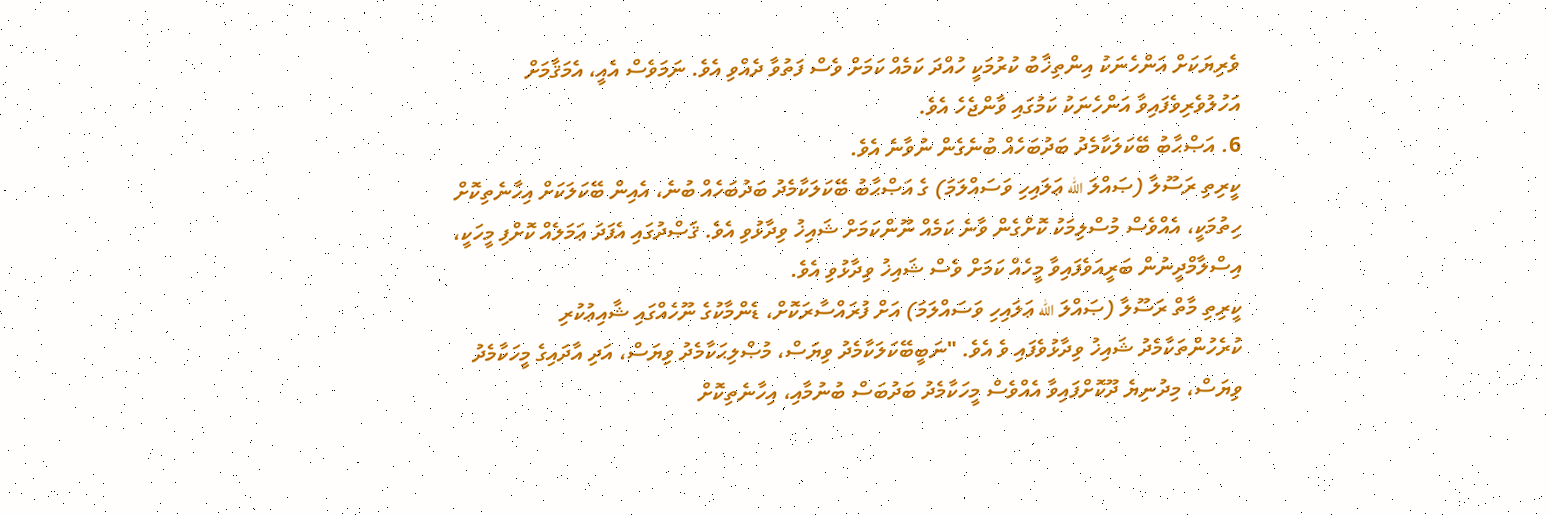ވެރިޔަކަށް އަންހެނަކު އިންތިޚާބު ކުރުމަކީ ހުއްދަ ކަމެއް ކަމަށް ވެސް ފަތުވާ ދެއްވި އެވެ. ނަމަވެސް އެއީ، އެމަޤާމަށް އަހުލުވެރިވެފައިވާ އަންހެނަކު ކަމުގައި ވާންޖެހެ އެވެ.
6. އަޞްޙާބު ބޭކަލަކާމެދު ބަދުބަހެއް ބުނެގެން ނުވާނެ އެވެ.
ކީރިތި ރަސޫލާ (ޞައްލަ الله ޢަލައިހި ވަސައްލަމަ) ގެ އަޞްޙާބު ބޭކަލަކާމެދު ބަދުބަހެއް ބުނެ، އެއިން ބޭކަލަކަށް އިހާނެތިކޮށް ހިތުމަކީ، އެއްވެސް މުސްލިމަކު ކޮށްގެން ވާނެ ކަމެއް ނޫންކަމަށް ޝައިޚު ވިދާޅުވި އެވެ. ޤަޞްދުގައި އެފަދަ ޢަމަލެއް ކޮށްފި މީހަކީ، އިސްލާމްދީނުން ބަރީއަވެފައިވާ މީހެއް ކަމަށް ވެސް ޝައިޚު ވިދާޅުވި އެވެ.
ކީރިތި މާތް ރަސޫލާ (ޞައްލަ الله ޢަލައިހި ވަސައްލަމަ) އަށް ފުރައްސާރަކޮށް، ޑެންމާކުގެ ނޫހެއްގައި ޝާއިޢުކުރި ކުރެހުންތަކާމެދު ޝައިޚު ވިދާޅުވެފައި ވެ އެވެ. "ނަބީބޭކަލަކާމެދު ވިޔަސް، މުޞްލިޙަކާމެދު ވިޔަސް، އަދި އާދައިގެ މީހަކާމެދު ވިޔަސް، މިދުނިޔެ ދޫކޮށްފައިވާ އެއްވެސް މީހަކާމެދު ބަދުބަސް ބުނުމާއި، އިހާނެތިކޮށް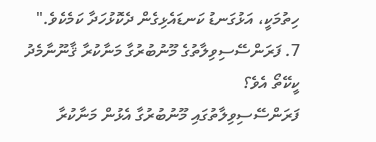ހިތުމަކީ، އަޅުގަނޑު ކަނޑައެޅިގެން ދެކޮޅުހަދާ ކަމެކެވެ."
7. ފަރަންސޭސިވިލާތުގެ މޫނުބުރުގާ މަނާކުރާ ޤާނޫނާމެދު ކީކޭތޯ އެވެ؟
ފަރަންސޭސިވިލާތުގައި މޫނުބުރުގާ އެޅުން މަނާކުރާ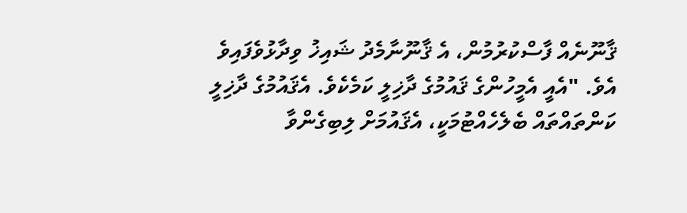ޤާނޫނެއް ފާސްކުރުމުން، އެ ޤާނޫނާމެދު ޝައިޚު ވިދާޅުވެފައިވެ އެވެ. "އެއީ އެމީހުންގެ ޤައުމުގެ ދާޚިލީ ކަމެކެވެ. އެޤައުމުގެ ދާޚިލީ ކަންތައްތައް ބެލެހެއްޓުމަކީ، އެޤައުމަށް ލިބިގެންވާ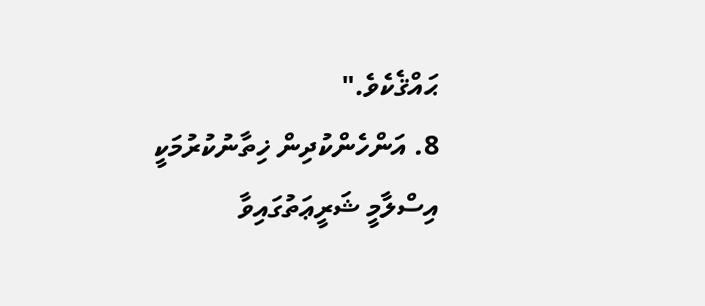ޙައްޤެކެވެ."
8. އަންހެންކުދިން ޚިތާނުކުރުމަކީ އިސްލާމީ ޝަރީޢަތުގައިވާ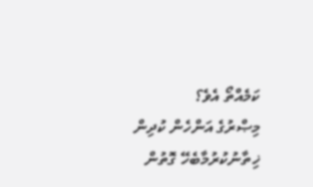ކަމެއްތޯ އެވެ؟
މިޞްރުގެ އަންހެން ކުދިން ޚިތާނުކުރުމާބެހޭ ގޮތުން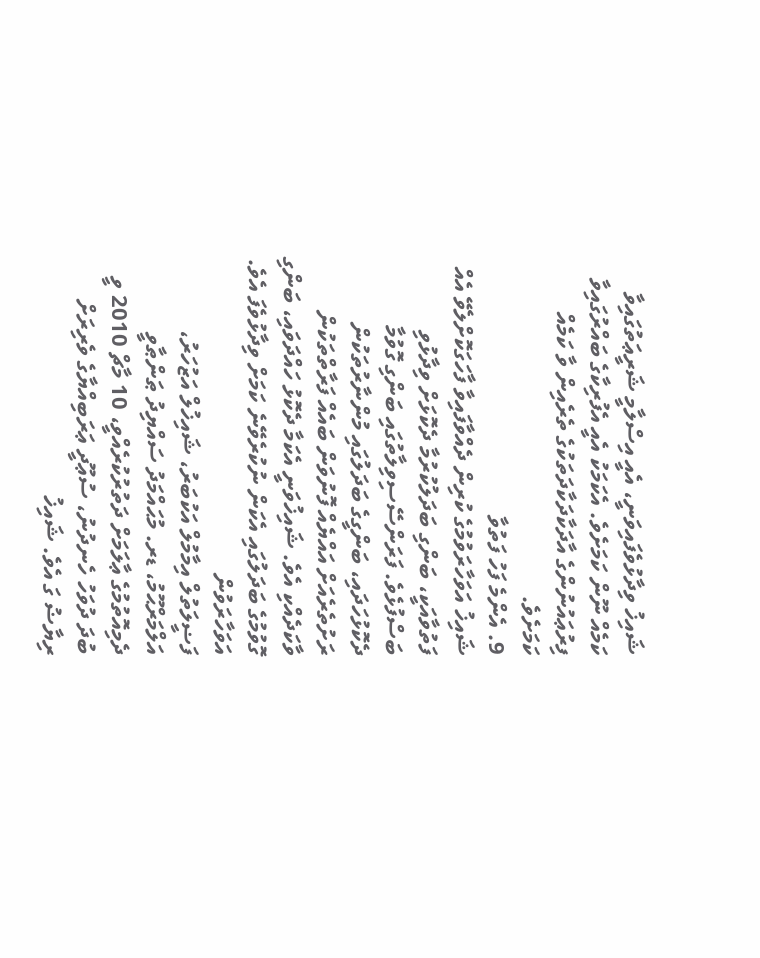ޝައިޚު ވިދާޅުވެފައިވަނީ، އެއީ އިސްލާމީ ޝަރީޢަތުގައިވާ ކަމެއް ނޫން ކަމަށެވެ. އެކަމަކު އެއީ އެފުރިކާގެ ބައްރުގައިވާ ފިރުޢައުނުންގެ އާދަކާދަކާދަތަކުގެ ތެރެއިން ވާ ކަމެއް ކަމަށެވެ.
9. އެންމެ ފަހު ފަތުވާ
ޝައިޚު އަވަހާރަވުމުގެ ކުރިން ދެއްވާފައިވާ ފާހަގަކޮށްލެވޭ އެއް ފަތުވާއަކީ، ބަންގި ބަދަލުކުރުމާ ދެކޮޅަށް ވިދާޅުވި ބަސްފުޅެވެ. ފަރަންސޭސިވިލާތުގައި ބަންގި ގޮވުމާ ދެކޮޅުހަދައި، ބަންގީގެ ބަދަލުގައި މުންނާރުތަކުން ރަށުތެރެއަށް އައްޔެއް ފޮނުވަން ބައެއް ފަރާތްތަކުން ވާކަދެއްކި އެވެ. ޝައިޚުވަނީ އެކަމާ ދެކޮޅު ހައްދަވައި، ބަންގި ގޮވުމުގެ ބަދަލުގައި އެކަން ނުކުރެވޭނެ ކަމަށް ވިދާޅުވެފަ އެވެ.
އަވަހާރަވުން
ފަޟީލަތުލް އިމާމުލް އަކުބަރު، ޝައިޚުލް އަޒުހަރު، އަލްމަރްޙޫމު، ޑރ. މުޙައްމަދު ސައްޔިދު ޠަންޠާވީ ދެމިއޮތުމުގެ ޢާލަމަށް ދަތުރުކުރެއްވީ، 10 މާޗް 2010 ވީ ބުދަ ދުވަހު ހެނދުނު، ސުޢޫދީ ޢަރަބިއްޔާގެ ވެރިރަށް ރިޔާޟު ގަ އެވެ. ޝައިޚު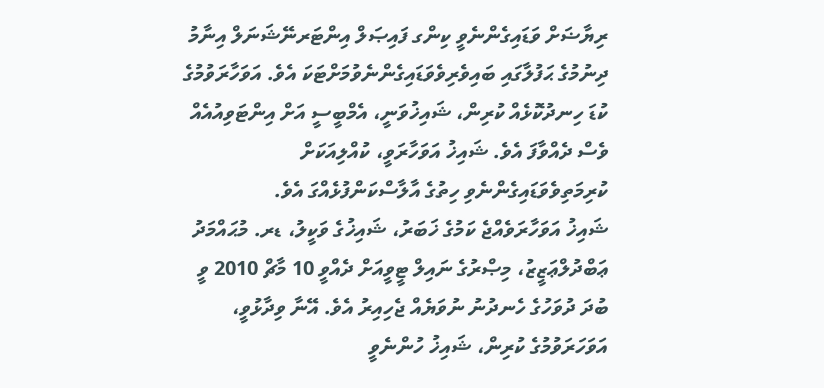ރިޔާޟަށް ވަޑައިގެންނެވީ ކިންގ ފައިޞަލް އިންޓަރނޭޝަނަލް އިނާމު ދިނުމުގެ ޙަފުލާގައި ބައިވެރިވެވަޑައިގެންނެވުމަށްޓަކަ އެވެ. އަވަހާރަވުމުގެ ކުޑަ ހިނދުކޮޅެއް ކުރިން، ޝައިޚުވަނީ، އެމްބީސީ އަށް އިންޓަވިއުއެއް ވެސް ދެއްވާފަ އެވެ. ޝައިޚު އަވަހާރަވީ، ކުއްލިއަކަށް ކުރިމަތިވެވަޑައިގެންނެވި ހިތުގެ އާލާސްކަންފުޅެއްގަ އެވެ.
ޝައިޚު އަވަހާރަވެއްޖެ ކަމުގެ ޚަބަރު، ޝައިޚުގެ ވަކީލު، ޑރ. މުޙައްމަދު ޢަބްދުލްޢަޒީޒު، މިޞްރުގެ ނައިލް ޓީވީއަށް ދެއްވީ 10 މާޗް 2010 ވީ ބުދަ ދުވަހުގެ ހެނދުނު ނުވަޔެއް ޖެހިއިރު އެވެ. އޭނާ ވިދާޅުވީ، އަވަހަރަވުމުގެ ކުރިން، ޝައިޚު ހުންނެވީ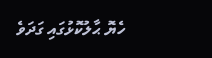ހެޔޮ ޙާލުކޮޅުގައި ގަދަވެ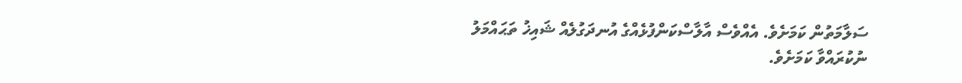ސަލާމަތުން ކަމަށެވެ. އެއްވެސް އާލާސްކަންފުޅެއްގެ އުނދަގުލެއް ޝައިޚު ތަޙައްމަލު ނުކުރައްވާ ކަމަށެވެ.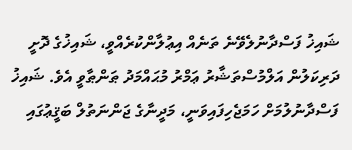ޝައިޚު ފަސްދާނުލެވޭނެ ތަނެއް އިޢުލާންކުރެއްވީ، ޝައިޚުގެ ދޮށީ ދަރިކަލުން އަލްމުސްތަޝާރު ޢަމްރު މުޙައްމަދު ޠަންޠާވީ އެވެ. ޝައިޚު ފަސްދާނުލުމަށް ހަމަޖެހިފައިވަނީ، މަދީނާގެ ޖަންނަތުލް ބަޤީޢުގައި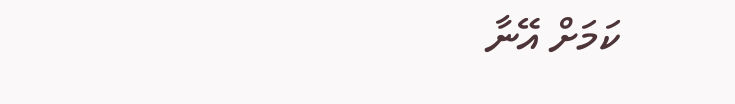ކަމަށް އޭނާ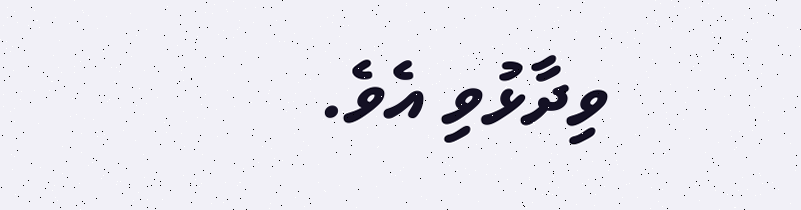ވިދާޅުވި އެވެ.